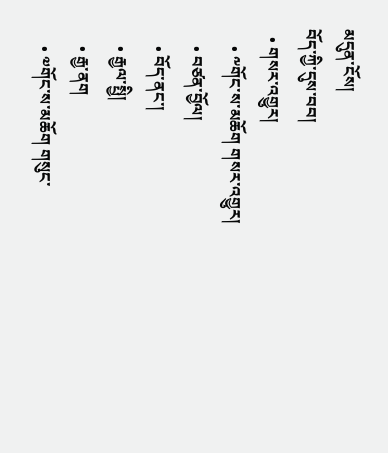མདུན་ངོས།
བོད་ཀྱི་དུས་བབ།
  • གསར་འགྱུར།
    • ༸གོང་ས་མཆོག གསར་འགྱུར།
    • བཙན་བྱོལ།
    • བོད་ནང་།
    • རྒྱལ་སྤྱི།
    • རྒྱ་ནག
    • ༧གོང་ས་མཆོག གསུང་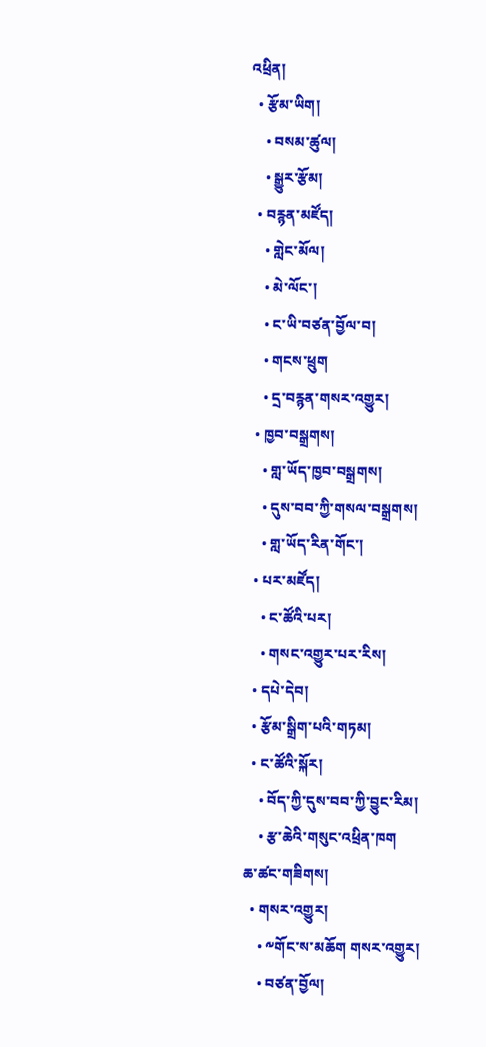འཕྲིན།
  • རྩོམ་ཡིག།
    • བསམ་ཚུལ།
    • སྒྱུར་རྩོམ།
  • བརྙན་མཛོད།
    • གླེང་མོལ།
    • མེ་ལོང་།
    • ང་ཡི་བཙན་བྱོལ་བ།
    • གངས་ཕྲུག
    • དྲ་བརྙན་གསར་འགྱུར།
  • ཁྱབ་བསྒྲགས།
    • གླ་ཡོད་ཁྱབ་བསྒྲགས།
    • དུས་བབ་ཀྱི་གསལ་བསྒྲགས།
    • གླ་ཡོད་རིན་གོང་།
  • པར་མཛོད།
    • ང་ཚོའི་པར།
    • གསང་འགྱུར་པར་རིས།
  • དཔེ་དེབ།
  • རྩོམ་སྒྲིག་པའི་གཏམ།
  • ང་ཚོའི་སྐོར།
    • བོད་ཀྱི་དུས་བབ་ཀྱི་བྱུང་རིམ།
    • རྩ་ཆེའི་གསུང་འཕྲིན་ཁག
ཆ་ཚང་གཟིགས།
  • གསར་འགྱུར།
    • ༸གོང་ས་མཆོག གསར་འགྱུར།
    • བཙན་བྱོལ།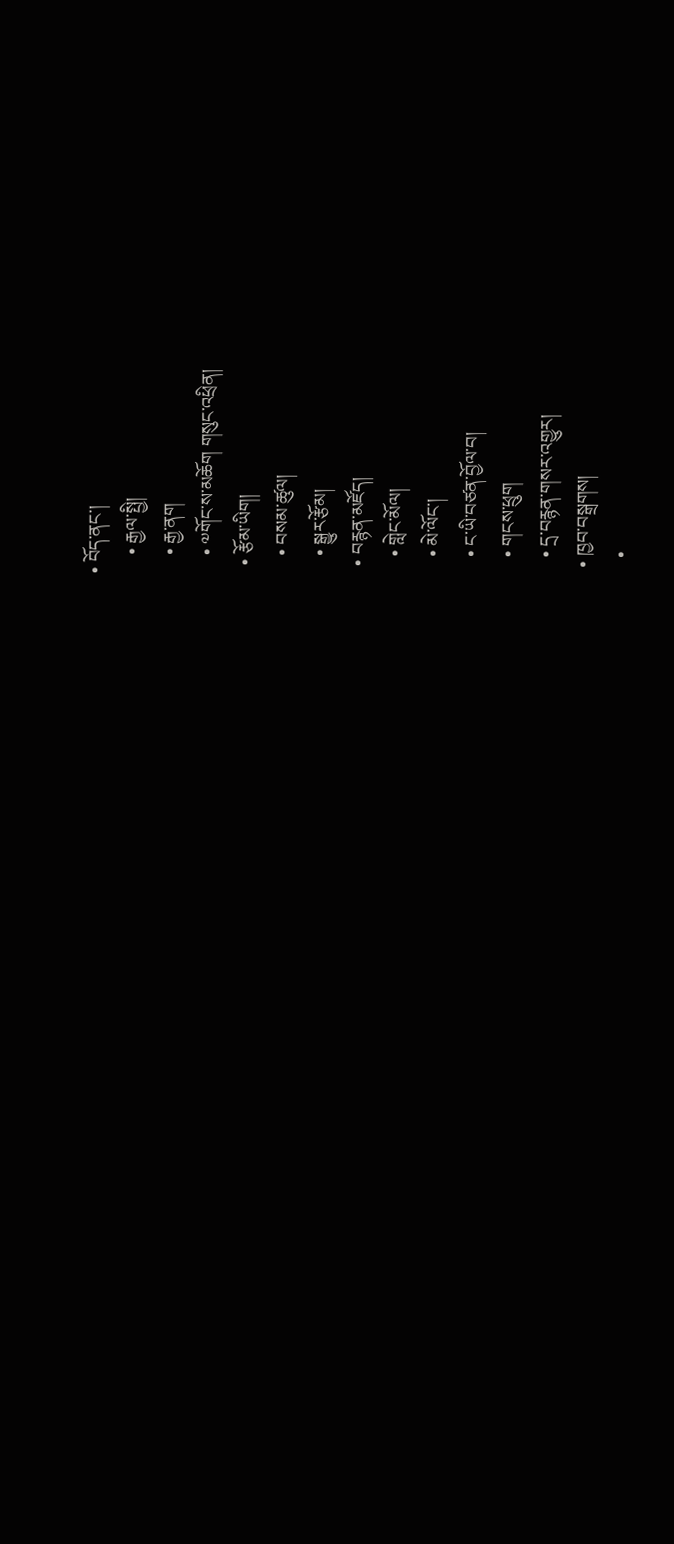• བོད་ནང་།
    • རྒྱལ་སྤྱི།
    • རྒྱ་ནག
    • ༧གོང་ས་མཆོག གསུང་འཕྲིན།
  • རྩོམ་ཡིག།
    • བསམ་ཚུལ།
    • སྒྱུར་རྩོམ།
  • བརྙན་མཛོད།
    • གླེང་མོལ།
    • མེ་ལོང་།
    • ང་ཡི་བཙན་བྱོལ་བ།
    • གངས་ཕྲུག
    • དྲ་བརྙན་གསར་འགྱུར།
  • ཁྱབ་བསྒྲགས།
    •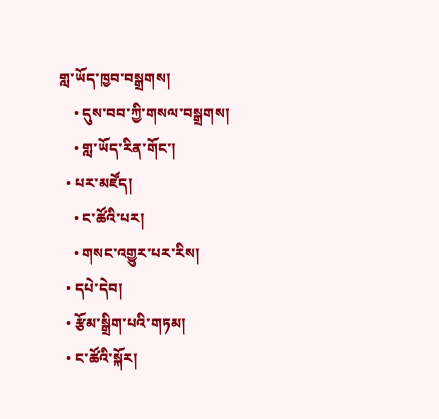གླ་ཡོད་ཁྱབ་བསྒྲགས།
    • དུས་བབ་ཀྱི་གསལ་བསྒྲགས།
    • གླ་ཡོད་རིན་གོང་།
  • པར་མཛོད།
    • ང་ཚོའི་པར།
    • གསང་འགྱུར་པར་རིས།
  • དཔེ་དེབ།
  • རྩོམ་སྒྲིག་པའི་གཏམ།
  • ང་ཚོའི་སྐོར།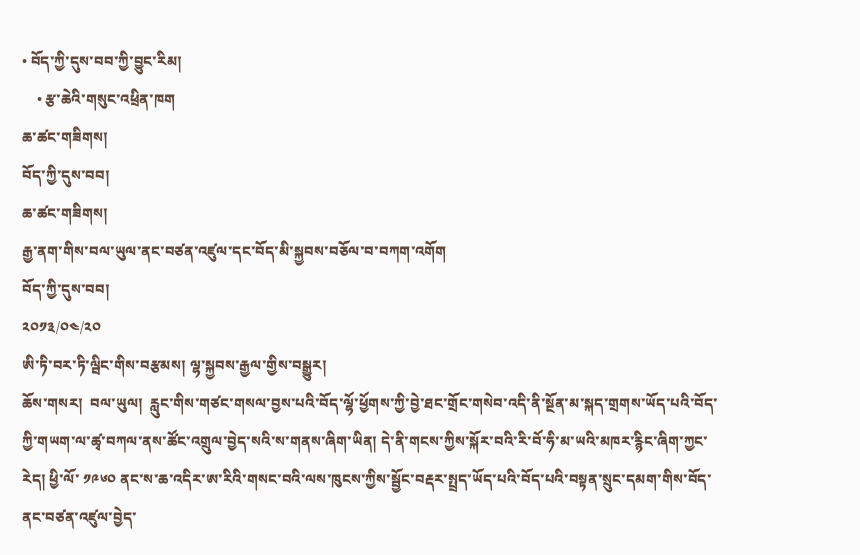• བོད་ཀྱི་དུས་བབ་ཀྱི་བྱུང་རིམ།
    • རྩ་ཆེའི་གསུང་འཕྲིན་ཁག
ཆ་ཚང་གཟིགས།
བོད་ཀྱི་དུས་བབ།
ཆ་ཚང་གཟིགས།
རྒྱ་ནག་གིས་བལ་ཡུལ་ནང་བཙན་འཛུལ་དང་བོད་མི་སྐྱབས་བཅོལ་བ་བཀག་འགོག
བོད་ཀྱི་དུས་བབ།
༢༠༡༣/༠༤/༢༠
ཨི་ཏི་བར་ཏི་ལྦིང་གིས་བརྩམས། ལྷ་སྐྱབས་རྒྱལ་གྱིས་བསྒྱུར།
ཆོས་གསར།  བལ་ཡུལ།  རླུང་གིས་གཙང་གསལ་བྱས་པའི་བོད་ལྷོ་ཕྱོགས་ཀྱི་བྱེ་ཐང་གྲོང་གསེབ་འདི་ནི་སྔོན་མ་སྐད་གྲགས་ཡོད་པའི་བོད་ཀྱི་གཡག་ལ་ཚྭ་བཀལ་ནས་ཚོང་འགྲུལ་བྱེད་སའི་ས་གནས་ཞིག་ཡིན། དེ་ནི་གངས་ཀྱིས་སྐོར་བའི་རི་བོ་ཧི་མ་ཡའི་མཁར་རྙིང་ཞིག་ཀྱང་རེད། ཕྱི་ལོ་ ༡༩༦༠ ནང་ས་ཆ་འདིར་ཨ་རིའི་གསང་བའི་ལས་ཁུངས་ཀྱིས་སྦྱོང་བརྡར་སྤྲད་ཡོད་པའི་བོད་པའི་བསྟན་སྲུང་དམག་གིས་བོད་ནང་བཙན་འཛུལ་བྱེད་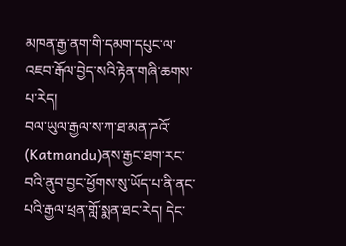མཁན་རྒྱ་ནག་གི་དམག་དཔུང་ལ་འཇབ་རྒོལ་བྱེད་སའི་རྟེན་གཞི་ཆགས་པ་རེད།
བལ་ཡུལ་རྒྱལ་ས་ཀ་ཐ་མན་ཌའོ་ (Katmandu)ནས་རྒྱང་ཐག་རང་བའི་ནུབ་བྱང་ཕྱོགས་སུ་ཡོད་པ་ནི་ནང་པའི་རྒྱལ་ཕྲན་གློ་སྨན་ཐང་རེད། དེང་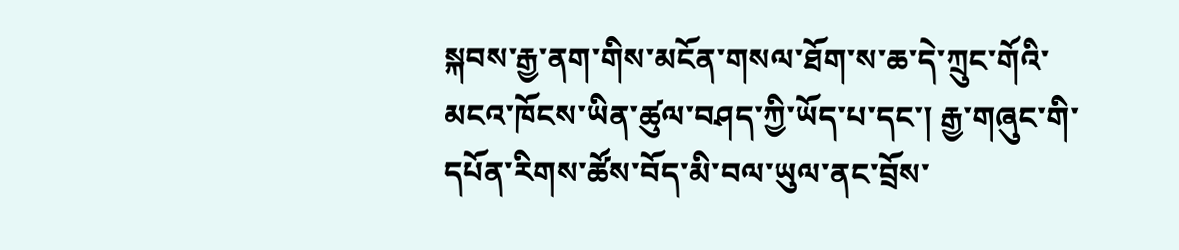སྐབས་རྒྱ་ནག་གིས་མངོན་གསལ་ཐོག་ས་ཆ་དེ་ཀྲུང་གོའི་མངའ་ཁོངས་ཡིན་ཚུལ་བཤད་ཀྱི་ཡོད་པ་དང་། རྒྱ་གཞུང་གི་དཔོན་རིགས་ཚོས་བོད་མི་བལ་ཡུལ་ནང་བྲོས་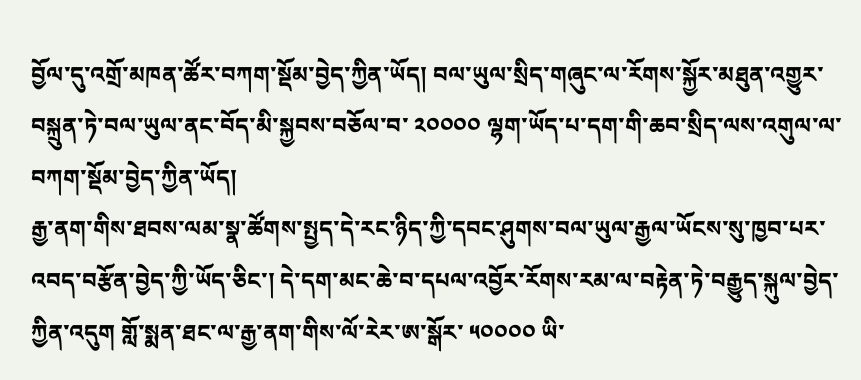བྱོལ་དུ་འགྲོ་མཁན་ཚོར་བཀག་སྡོམ་བྱེད་ཀྱིན་ཡོད། བལ་ཡུལ་སྲིད་གཞུང་ལ་རོགས་སྐྱོར་མཐུན་འགྱུར་བསྐྲུན་ཏེ་བལ་ཡུལ་ནང་བོད་མི་སྐྱབས་བཅོལ་བ་ ༢༠༠༠༠ ལྷག་ཡོད་པ་དག་གི་ཆབ་སྲིད་ལས་འགུལ་ལ་བཀག་སྡོམ་བྱེད་ཀྱིན་ཡོད།
རྒྱ་ནག་གིས་ཐབས་ལམ་སྣ་ཚོགས་སྤྱད་དེ་རང་ཉིད་ཀྱི་དབང་ཤུགས་བལ་ཡུལ་རྒྱལ་ཡོངས་སུ་ཁྱབ་པར་འབད་བརྩོན་བྱེད་ཀྱི་ཡོད་ཅིང་། དེ་དག་མང་ཆེ་བ་དཔལ་འབྱོར་རོགས་རམ་ལ་བརྟེན་ཏེ་བརྒྱུད་སྐུལ་བྱེད་ཀྱིན་འདུག གློ་སྨན་ཐང་ལ་རྒྱ་ནག་གིས་ལོ་རེར་ཨ་སྒོར་ ༥༠༠༠༠ ཡི་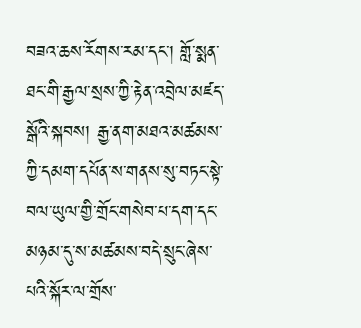བཟའ་ཆས་རོགས་རམ་དང་། གློ་སྨན་ཐང་གི་རྒྱལ་སྲས་ཀྱི་རྟེན་འབྲེལ་མཛད་སྒོའི་སྐབས། རྒྱ་ནག་མཐའ་མཚམས་ཀྱི་དམག་དཔོན་ས་གནས་སུ་བཏང་སྟེ་བལ་ཡུལ་གྱི་གྲོང་གསེབ་པ་དག་དང་མཉམ་དུ་ས་མཚམས་བདེ་སྲུང་ཞེས་པའི་སྐོར་ལ་གྲོས་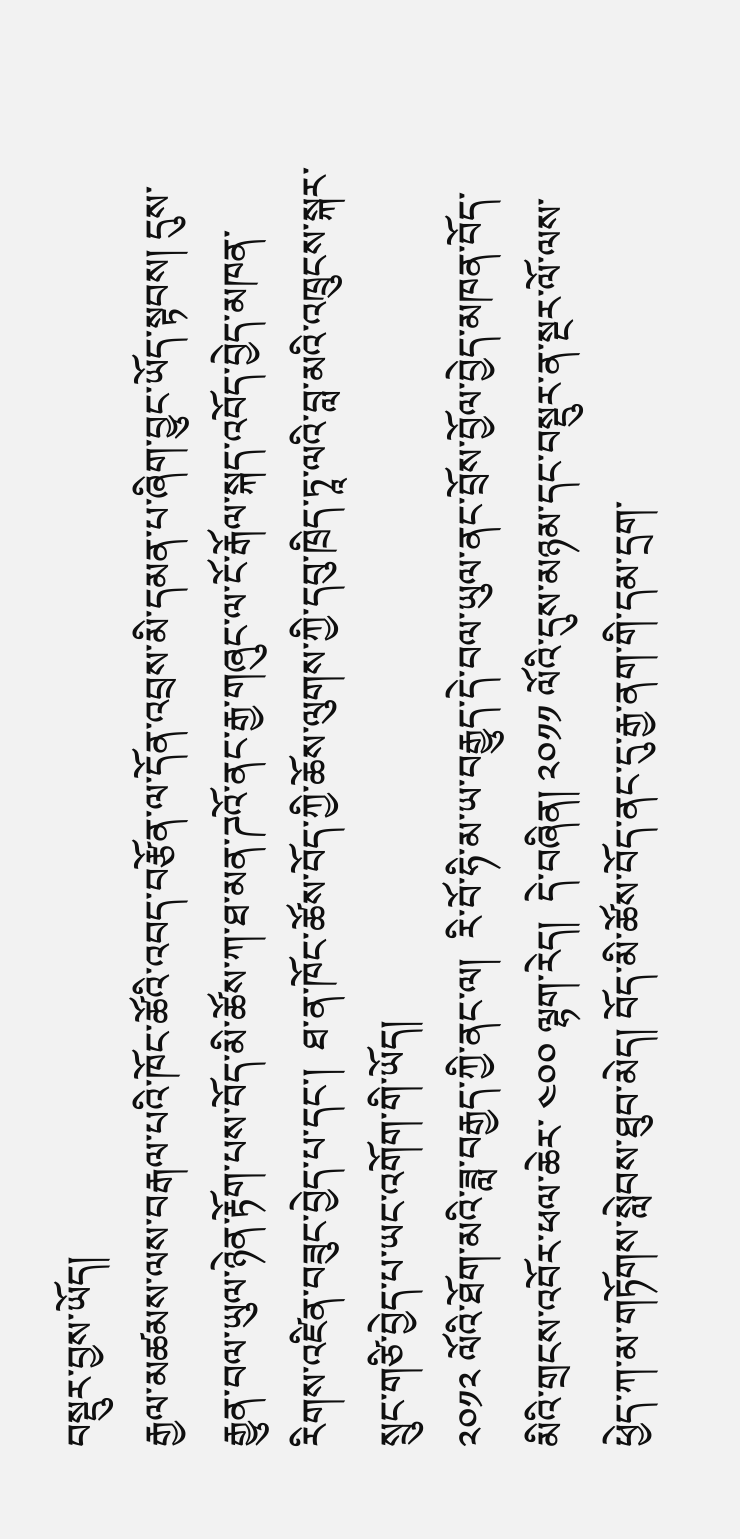བསྡུར་བྱས་ཡོད།
རྒྱལ་མཚམས་ལས་བརྒལ་པའི་ཁོང་ཚོའི་འབད་བརྩོན་ལ་དོན་འབྲས་མི་དམན་པ་ཞིག་བྱུང་ཡོད་སྟབས། དུས་རྒྱུན་བལ་ཡུལ་ཉེན་རྟོག་པས་བོད་མི་ཚོས་ཀ་ཐ་མན་ཌའོ་ནང་རྒྱ་གཞུང་ལ་ངོ་རྒོལ་སྐད་འབོད་བྱེད་མཁན་རིགས་འཛིན་བཟུང་བྱེད་པ་དང་།  ཐ་ན་ཁོང་ཚོས་བོད་ཀྱི་ཆོས་ལུགས་ཀྱི་དབུ་ཁྲིད་ཏཱ་ལའི་བླ་མའི་འཁྲུངས་སྐར་སྲུང་གཙི་བྱེད་པ་ཡང་འགོག་གི་ཡོད།
༢༠༡༢ ལོའི་ཐོག་མའི་ཟླ་བརྒྱད་ཀྱི་ནང་ལ།  རི་བོ་ཧི་མ་ཡ་བརྒྱུད་དེ་བལ་ཡུལ་ནང་བྲོས་བྱོལ་བྱེད་མཁན་བོད་མིའི་གྲངས་འབོར་ཕལ་ཆེར་ ༤༠༠ ལྷག་རེད།  དེ་བཞིན། ༢༠༡༡ ལོའི་དུས་མཉམ་དང་བསྡུར་ན་སྔར་ལོ་ལས་ཕྱེད་ཀ་མ་གཏོགས་སླེབས་ཐུབ་མེད། བོད་མི་ཚོས་བོད་ནང་དུ་རྒྱ་ནག་གི་དམ་དྲག་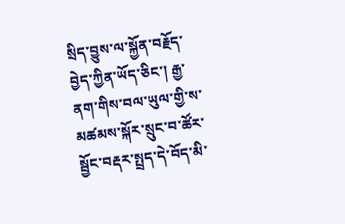སྲིད་བྱུས་ལ་སྐྱོན་བརྗོད་བྱེད་ཀྱིན་ཡོད་ཅིང་། རྒྱ་ནག་གིས་བལ་ཡུལ་གྱི་ས་མཚམས་སྐོར་སྲུང་བ་ཚོར་སྦྱོང་བརྡར་སྤྲད་དེ་བོད་མི་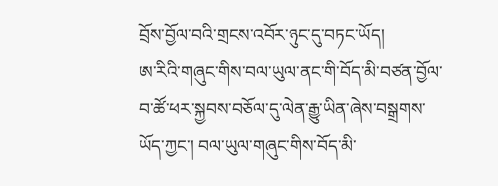བྲོས་བྱོལ་བའི་གྲངས་འབོར་ཉུང་དུ་བཏང་ཡོད།
ཨ་རིའི་གཞུང་གིས་བལ་ཡུལ་ནང་གི་བོད་མི་བཙན་བྱོལ་བ་ཚོ་ཕར་སྐྱབས་བཅོལ་དུ་ལེན་རྒྱུ་ཡིན་ཞེས་བསྒྲགས་ཡོད་ཀྱང་། བལ་ཡུལ་གཞུང་གིས་བོད་མི་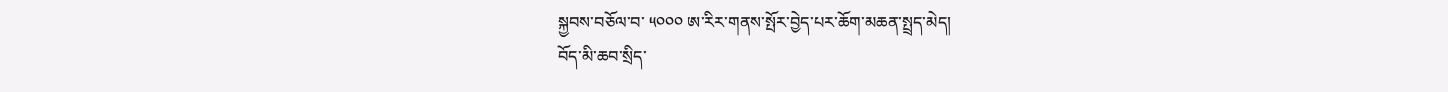སྐྱབས་བཅོལ་བ་ ༥༠༠༠ ཨ་རིར་གནས་སྤོར་བྱེད་པར་ཆོག་མཆན་སྤྲད་མེད།
བོད་མི་ཆབ་སྲིད་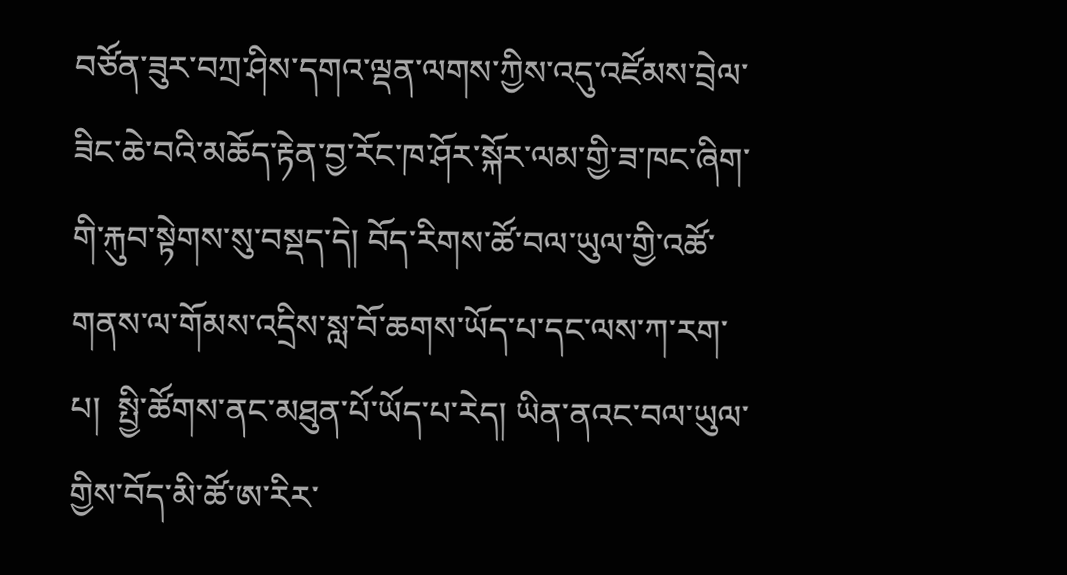བཙོན་ཟུར་བཀྲ་ཤིས་དགའ་ལྡན་ལགས་ཀྱིས་འདུ་འཛོམས་བྲེལ་ཟིང་ཆེ་བའི་མཆོད་རྟེན་བྱ་རོང་ཁ་ཤོར་སྐོར་ལམ་གྱི་ཟ་ཁང་ཞིག་གི་རྐུབ་སྟེགས་སུ་བསྡད་དེ། བོད་རིགས་ཚོ་བལ་ཡུལ་གྱི་འཚོ་གནས་ལ་གོམས་འདྲིས་སླ་བོ་ཆགས་ཡོད་པ་དང་ལས་ཀ་རག་པ།  སྤྱི་ཚོགས་ནང་མཐུན་པོ་ཡོད་པ་རེད། ཡིན་ནའང་བལ་ཡུལ་གྱིས་བོད་མི་ཚོ་ཨ་རིར་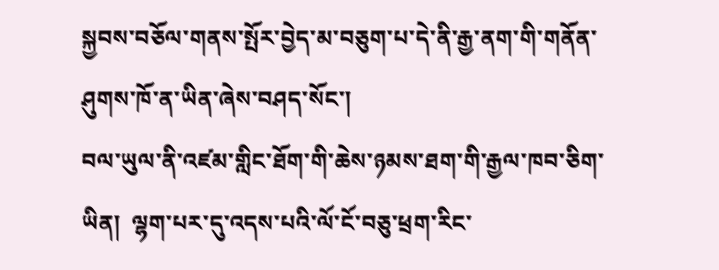སྐྱབས་བཅོལ་གནས་སྤོར་བྱེད་མ་བཅུག་པ་དེ་ནི་རྒྱ་ནག་གི་གནོན་ཤུགས་ཁོ་ན་ཡིན་ཞེས་བཤད་སོང་།
བལ་ཡུལ་ནི་འཛམ་གླིང་ཐོག་གི་ཆེས་ཉམས་ཐག་གི་རྒྱལ་ཁབ་ཅིག་ཡིན།  ལྷག་པར་དུ་འདས་པའི་ལོ་ངོ་བཅུ་ཕྲག་རིང་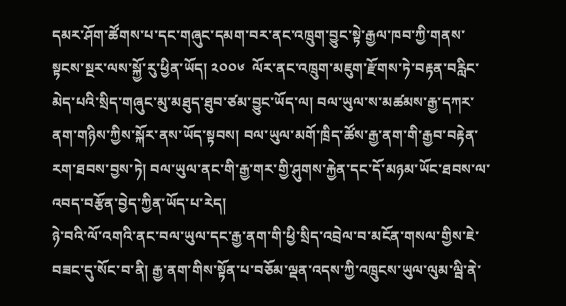དམར་ཤོག་ཚོགས་པ་དང་གཞུང་དམག་བར་ནང་འཁྲུག་བྱུང་སྟེ་རྒྱལ་ཁབ་ཀྱི་གནས་སྟངས་སྔར་ལས་སྐྱོ་རུ་ཕྱིན་ཡོད། ༢༠༠༦  ལོར་ནང་འཁྲུག་མཇུག་རྫོགས་ཏེ་བརྟན་བརླིང་མེད་པའི་སྲིད་གཞུང་མུ་མཐུད་ཐུབ་ཙམ་བྱུང་ཡོད་ལ། བལ་ཡུལ་ས་མཚམས་རྒྱ་དཀར་ནག་གཉིས་ཀྱིས་སྐོར་ནས་ཡོད་སྟབས། བལ་ཡུལ་མགོ་ཁྲིད་ཚོས་རྒྱ་ནག་གི་རྒྱབ་བརྟེན་རག་ཐབས་བྱས་ཏེ། བལ་ཡུལ་ནང་གི་རྒྱ་གར་གྱི་ཤུགས་རྐྱེན་དང་དོ་མཉམ་ཡོང་ཐབས་ལ་འབད་བརྩོན་བྱེད་ཀྱིན་ཡོད་པ་རེད།
ཉེ་བའི་ལོ་འགའི་ནང་བལ་ཡུལ་དང་རྒྱ་ནག་གི་ཕྱི་སྲིད་འབྲེལ་བ་མངོན་གསལ་གྱིས་ཇེ་བཟང་དུ་སོང་བ་ནི། རྒྱ་ནག་གིས་སྟོན་པ་བཅོམ་ལྡན་འདས་ཀྱི་འཁྲུངས་ཡུལ་ལུམ་ལྦི་ནེ་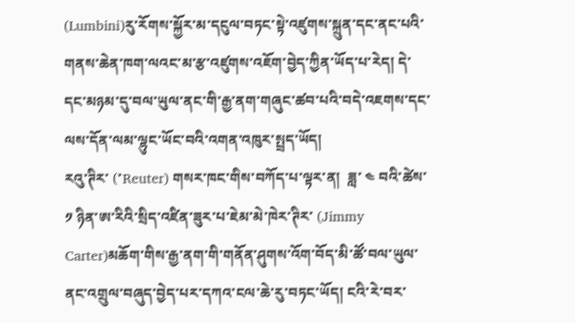(Lumbini)རུ་རོགས་སྐྱོར་མ་དངུལ་བཏང་སྟེ་འཛུགས་སྐྲུན་དང་ནང་པའི་གནས་ཆེན་ཁག་ལའང་མ་རྩ་འཛུགས་འཇོག་བྱེད་ཀྱིན་ཡོད་པ་རེད། དེ་དང་མཉམ་དུ་བལ་ཡུལ་ནང་གི་རྒྱ་ནག་གཞུང་ཚབ་པའི་བདེ་འཇགས་དང་ལས་དོན་ལམ་ལྷུང་ཡོང་བའི་འགན་འཁུར་སྤྲད་ཡོད།
རའུ་ཊིར་ (་Reuter) གསར་ཁང་གིས་བཀོད་པ་ལྟར་ན།  ཟླ་ ༤ བའི་ཚེས་ ༡ ཉིན་ཨ་རིའི་སྲིད་འཛིན་ཟུར་པ་ཇེམ་མེ་ཁེར་ཊིར་ (Jimmy Carter)མཆོག་གིས་རྒྱ་ནག་གི་གནོན་ཤུགས་འོག་བོད་མི་ཚོ་བལ་ཡུལ་ནང་འགྲུལ་བཞུད་བྱེད་པར་དཀའ་ངལ་ཆེ་རུ་བཏང་ཡོད། ངའི་རེ་བར་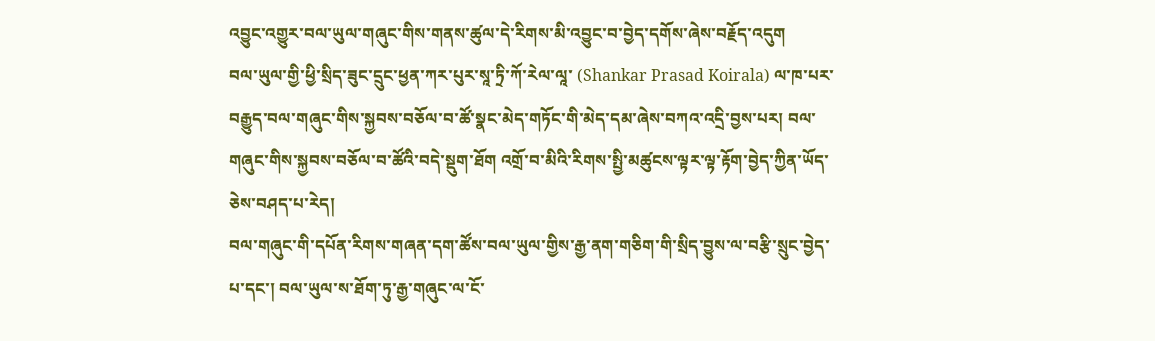འབྱུང་འགྱུར་བལ་ཡུལ་གཞུང་གིས་གནས་ཚུལ་དེ་རིགས་མི་འབྱུང་བ་བྱེད་དགོས་ཞེས་བརྗོད་འདུག
བལ་ཡུལ་གྱི་ཕྱི་སྲིད་ཟུང་དྲུང་ཕྱན་ཀར་པུར་སཱ་ཏྲི་ཀོ་རེལ་ལཱ་ (Shankar Prasad Koirala) ལ་ཁ་པར་བརྒྱུད་བལ་གཞུང་གིས་སྐྱབས་བཅོལ་བ་ཚོ་སྣང་མེད་གཏོང་གི་མེད་དམ་ཞེས་བཀའ་འདྲི་བྱས་པར། བལ་གཞུང་གིས་སྐྱབས་བཅོལ་བ་ཚོའི་བདེ་སྡུག་ཐོག འགྲོ་བ་མིའི་རིགས་སྤྱི་མཚུངས་ལྟར་ལྟ་རྟོག་བྱེད་ཀྱིན་ཡོད་ཅེས་བཤད་པ་རེད།
བལ་གཞུང་གི་དཔོན་རིགས་གཞན་དག་ཚོས་བལ་ཡུལ་གྱིས་རྒྱ་ནག་གཅིག་གི་སྲིད་བྱུས་ལ་བརྩི་སྲུང་བྱེད་པ་དང་། བལ་ཡུལ་ས་ཐོག་ཏུ་རྒྱ་གཞུང་ལ་ངོ་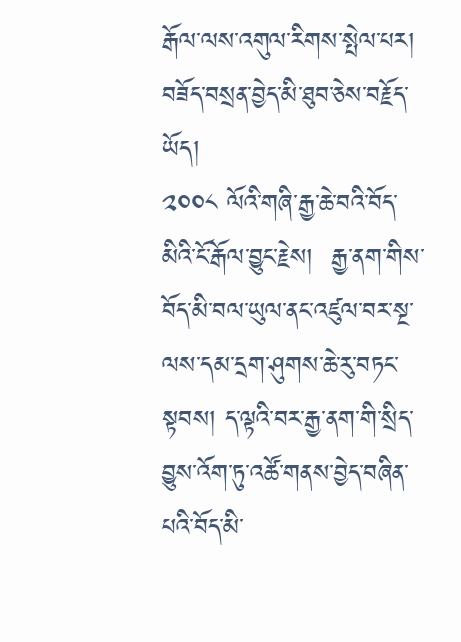རྒོལ་ལས་འགུལ་རིགས་སྤེལ་པར། བཟོད་བསྲན་བྱེད་མི་ཐུབ་ཅེས་བརྗོད་ཡོད།
༢༠༠༨ ལོའི་གཞི་རྒྱ་ཆེ་བའི་བོད་མིའི་ངོ་རྒོལ་བྱུང་རྗེས།  རྒྱ་ནག་གིས་བོད་མི་བལ་ཡུལ་ནང་འཛུལ་བར་སྔ་ལས་དམ་དྲག་ཤུགས་ཆེ་རུ་བཏང་སྟབས། ད་ལྟའི་བར་རྒྱ་ནག་གི་སྲིད་བྱུས་འོག་ཏུ་འཚོ་གནས་བྱེད་བཞིན་པའི་བོད་མི་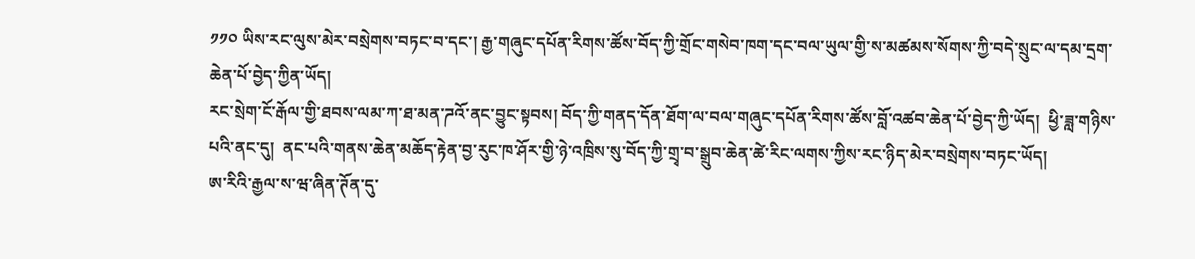༡༡༠ ཡིས་རང་ལུས་མེར་བསྲེགས་བཏང་བ་དང་། རྒྱ་གཞུང་དཔོན་རིགས་ཚོས་བོད་ཀྱི་གྲོང་གསེབ་ཁག་དང་བལ་ཡུལ་གྱི་ས་མཚམས་སོགས་ཀྱི་བདེ་སྲུང་ལ་དམ་དྲག་ཆེན་པོ་བྱེད་ཀྱིན་ཡོད།
རང་སྲེག་ངོ་རྒོལ་གྱི་ཐབས་ལམ་ཀ་ཐ་མན་ཌའོ་ནང་བྱུང་སྟབས། བོད་ཀྱི་གནད་དོན་ཐོག་ལ་བལ་གཞུང་དཔོན་རིགས་ཚོས་བློ་འཚབ་ཆེན་པོ་བྱེད་ཀྱི་ཡོད།  ཕྱི་ཟླ་གཉིས་པའི་ནང་དུ།  ནང་པའི་གནས་ཆེན་མཆོད་རྟེན་བྱ་རུང་ཁ་ཤོར་གྱི་ཉེ་འཁྲིས་སུ་བོད་ཀྱི་གྲྭ་བ་སྒྲུབ་ཆེན་ཚེ་རིང་ལགས་ཀྱིས་རང་ཉིད་མེར་བསྲེགས་བཏང་ཡོད།
ཨ་རིའི་རྒྱལ་ས་ཝ་ཞིན་ཊོན་དུ་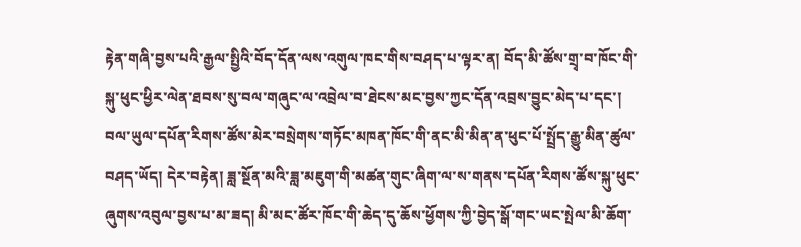རྟེན་གཞི་བྱས་པའི་རྒྱལ་སྤྱིའི་བོད་དོན་ལས་འགུལ་ཁང་གིས་བཤད་པ་ལྟར་ན། བོད་མི་ཚོས་གྲྭ་བ་ཁོང་གི་སྐུ་ཕུང་ཕྱིར་ལེན་ཐབས་སུ་བལ་གཞུང་ལ་འབྲེལ་བ་ཐེངས་མང་བྱས་ཀྱང་དོན་འབྲས་བྱུང་མེད་པ་དང་། བལ་ཡུལ་དཔོན་རིགས་ཚོས་མེར་བསྲེགས་གཏོང་མཁན་ཁོང་གི་ནང་མི་མིན་ན་ཕུང་པོ་སྤྲོད་རྒྱུ་མིན་ཚུལ་བཤད་ཡོད། དེར་བརྟེན། ཟླ་སྔོན་མའི་ཟླ་མཇུག་གི་མཚན་གུང་ཞིག་ལ་ས་གནས་དཔོན་རིགས་ཚོས་སྐུ་ཕུང་ཞུགས་འབུལ་བྱས་པ་མ་ཟད། མི་མང་ཚོར་ཁོང་གི་ཆེད་དུ་ཆོས་ཕྱོགས་ཀྱི་བྱེད་སྒོ་གང་ཡང་སྤེལ་མི་ཆོག་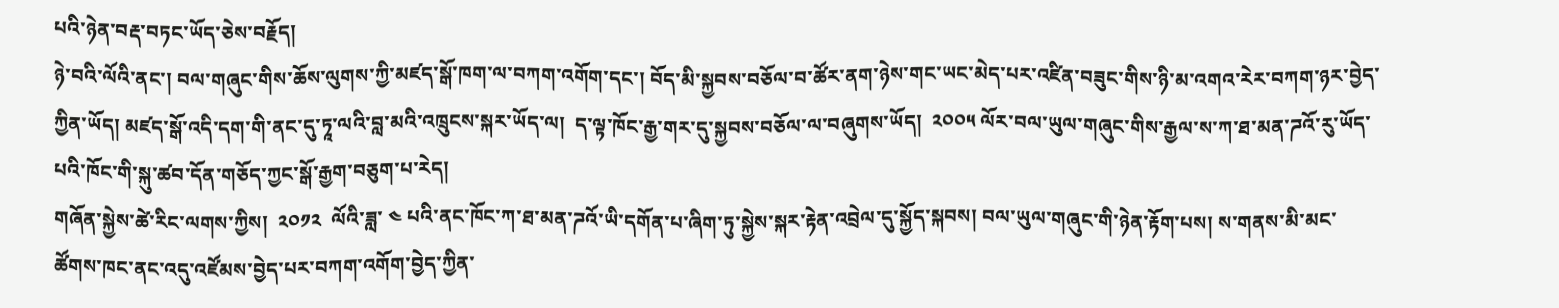པའི་ཉེན་བརྡ་བཏང་ཡོད་ཅེས་བརྗོད།
ཉེ་བའི་ལོའི་ནང་། བལ་གཞུང་གིས་ཆོས་ལུགས་ཀྱི་མཛད་སྒོ་ཁག་ལ་བཀག་འགོག་དང་། བོད་མི་སྐྱབས་བཅོལ་བ་ཚོར་ནག་ཉེས་གང་ཡང་མེད་པར་འཛིན་བཟུང་གིས་ཉི་མ་འགའ་རེར་བཀག་ཉར་བྱེད་ཀྱིན་ཡོད། མཛད་སྒོ་འདི་དག་གི་ནང་དུ་ཏཱ་ལའི་བླ་མའི་འཁྲུངས་སྐར་ཡོད་ལ།  ད་ལྟ་ཁོང་རྒྱ་གར་དུ་སྐྱབས་བཅོལ་ལ་བཞུགས་ཡོད།  ༢༠༠༥ ལོར་བལ་ཡུལ་གཞུང་གིས་རྒྱལ་ས་ཀ་ཐ་མན་ཌའོ་རུ་ཡོད་པའི་ཁོང་གི་སྐུ་ཚབ་དོན་གཅོད་ཀྱང་སྒོ་རྒྱག་བཅུག་པ་རེད།
གཞོན་སྐྱེས་ཚེ་རིང་ལགས་ཀྱིས།  ༢༠༡༢  ལོའི་ཟླ་ ༤ པའི་ནང་ཁོང་ཀ་ཐ་མན་ཌའོ་ཡི་དགོན་པ་ཞིག་ཏུ་སྐྱེས་སྐར་རྟེན་འབྲེལ་དུ་སྐྱོད་སྐབས། བལ་ཡུལ་གཞུང་གི་ཉེན་རྟོག་པས། ས་གནས་མི་མང་ཚོགས་ཁང་ནང་འདུ་འཛོམས་བྱེད་པར་བཀག་འགོག་བྱེད་ཀྱིན་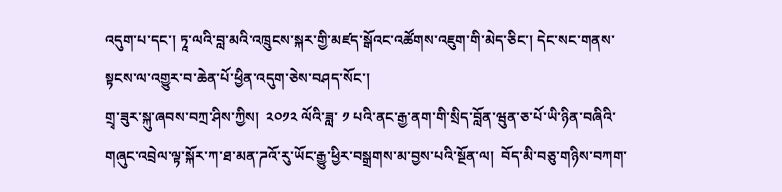འདུག་པ་དང་། ཏཱ་ལའི་བླ་མའི་འཁྲུངས་སྐར་གྱི་མཛད་སྒོའང་འཚོགས་འཇུག་གི་མེད་ཅིང་། དེང་སང་གནས་སྟངས་ལ་འགྱུར་བ་ཆེན་པོ་ཕྱིན་འདུག་ཅེས་བཤད་སོང་།
གྲྭ་ཟུར་སྐུ་ཞབས་བཀྲ་ཤིས་ཀྱིས།  ༢༠༡༢ ལོའི་ཟླ་ ༡ པའི་ནང་རྒྱ་ནག་གི་སྲིད་བློན་ཝུན་ཅ་པོ་ཡི་ཉིན་བཞིའི་གཞུང་འབྲེལ་ལྟ་སྐོར་ཀ་ཐ་མན་ཌའོ་རུ་ཡོང་རྒྱུ་ཕྱིར་བསྒྲགས་མ་བྱས་པའི་སྔོན་ལ།  བོད་མི་བཅུ་གཉིས་བཀག་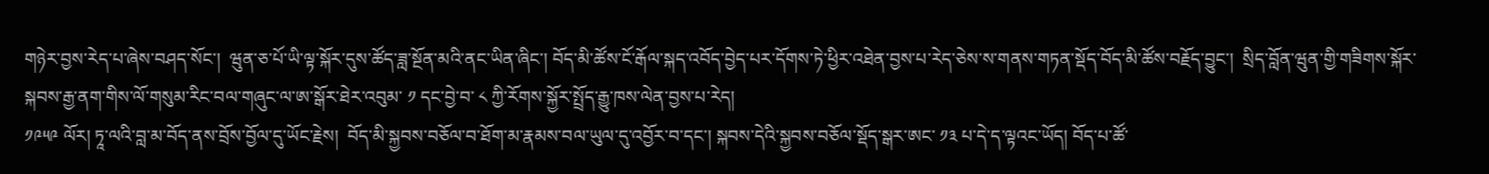གཉེར་བྱས་རེད་པ་ཞེས་བཤད་སོང་།  ཝུན་ཅ་པོ་ཡི་ལྟ་སྐོར་དུས་ཚོད་ཟླ་སྔོན་མའི་ནང་ཡིན་ཞིང་། བོད་མི་ཚོས་ངོ་རྒོལ་སྐད་འབོད་བྱེད་པར་དོགས་ཏེ་ཕྱིར་འཐེན་བྱས་པ་རེད་ཅེས་ས་གནས་གཏན་སྡོད་བོད་མི་ཚོས་བརྗོད་བྱུང་།  སྲིད་བློན་ཝུན་གྱི་གཟིགས་སྐོར་སྐབས་རྒྱ་ནག་གིས་ལོ་གསུམ་རིང་བལ་གཞུང་ལ་ཨ་སྒོར་ཐེར་འབུམ་ ༡ དང་བྱེ་བ་ ༨ ཀྱི་རོགས་སྐྱོར་སྤྲོད་རྒྱུ་ཁས་ལེན་བྱས་པ་རེད།
༡༩༥༩ ལོར། ཏཱ་ལའི་བླ་མ་བོད་ནས་བྲོས་བྱོལ་དུ་ཡོང་རྗེས།  བོད་མི་སྐྱབས་བཅོལ་བ་ཐོག་མ་རྣམས་བལ་ཡུལ་དུ་འབྱོར་བ་དང་། སྐབས་དེའི་སྐྱབས་བཅོལ་སྡོད་སྒར་ཨང་ ༡༣ པ་དེ་ད་ལྟའང་ཡོད། བོད་པ་ཚོ་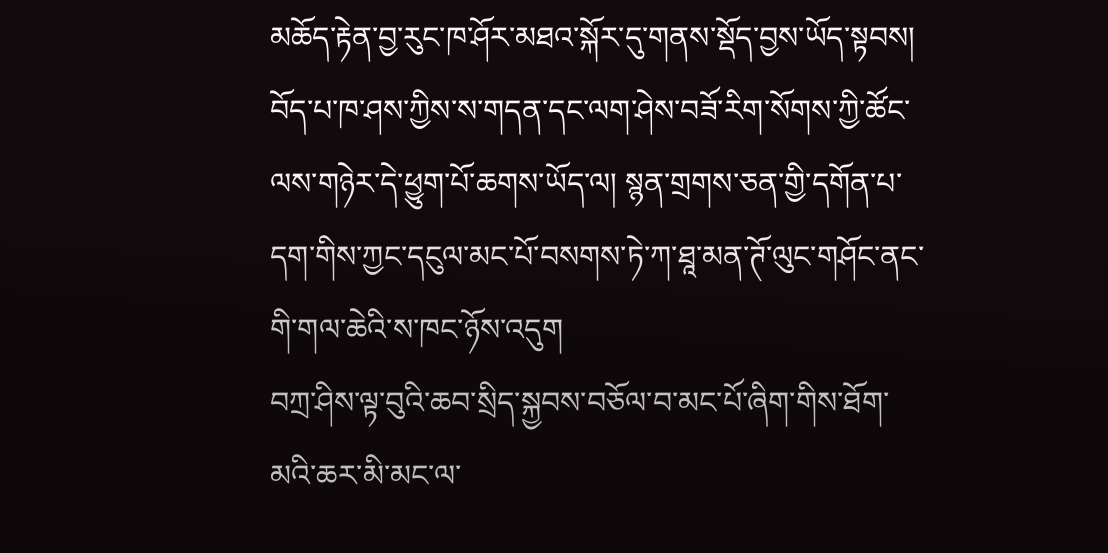མཆོད་རྟེན་བྱ་རུང་ཁ་ཤོར་མཐའ་སྐོར་དུ་གནས་སྡོད་བྱས་ཡོད་སྟབས། བོད་པ་ཁ་ཤས་ཀྱིས་ས་གདན་དང་ལག་ཤེས་བཟོ་རིག་སོགས་ཀྱི་ཚོང་ལས་གཉེར་དེ་ཕྱུག་པོ་ཆགས་ཡོད་ལ། སྙན་གྲགས་ཅན་གྱི་དགོན་པ་དག་གིས་ཀྱང་དངུལ་མང་པོ་བསགས་ཏེ་ཀ་ཐཱ་མན་ཊོ་ལུང་གཤོང་ནང་གི་གལ་ཆེའི་ས་ཁང་ཉོས་འདུག
བཀྲ་ཤིས་ལྟ་བུའི་ཆབ་སྲིད་སྐྱབས་བཅོལ་བ་མང་པོ་ཞིག་གིས་ཐོག་མའི་ཆར་མི་མང་ལ་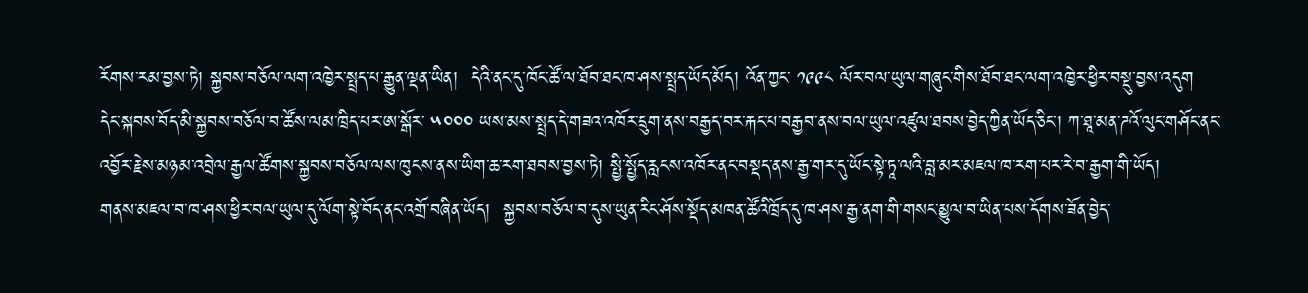རོགས་རམ་བྱས་ཏེ། སྐྱབས་བཅོལ་ལག་འཁྱེར་སྤྲད་པ་རྒྱུན་ལྡན་ཡིན།  དེའི་ནང་དུ་ཁོང་ཚོ་ལ་ཐོབ་ཐང་ཁ་ཤས་སྤྲད་ཡོད་མོད། འོན་ཀྱང་ ༡༩༩༨ ལོར་བལ་ཡུལ་གཞུང་གིས་ཐོབ་ཐང་ལག་འཁྱེར་ཕྱིར་བསྡུ་བྱས་འདུག
དེང་སྐབས་བོད་མི་སྐྱབས་བཅོལ་བ་ཚོས་ལམ་ཁྲིད་པར་ཨ་སྒོར་ ༥༠༠༠ ཡས་མས་སྤྲད་དེ་གཟའ་འཁོར་དྲུག་ནས་བརྒྱད་བར་རྐང་པ་བརྒྱབ་ནས་བལ་ཡུལ་འཛུལ་ཐབས་བྱེད་ཀྱིན་ཡོད་ཅིང་། ཀ་ཐཱ་མན་ཌའོ་ལུང་གཤོང་ནང་འབྱོར་རྗེས་མཉམ་འབྲེལ་རྒྱལ་ཚོགས་སྐྱབས་བཅོལ་ལས་ཁུངས་ནས་ཡིག་ཆ་རག་ཐབས་བྱས་ཏེ། སྤྱི་སྤྱོད་རླངས་འཁོར་ནང་བསྡད་ནས་རྒྱ་གར་དུ་ཡོང་སྟེ་ཏཱ་ལའི་བླ་མར་མཇལ་ཁ་རག་པར་རེ་བ་རྒྱག་གི་ཡོད།
གནས་མཇལ་བ་ཁ་ཤས་ཕྱིར་བལ་ཡུལ་དུ་ལོག་སྟེ་བོད་ནང་འགྲོ་བཞིན་ཡོད།  སྐྱབས་བཅོལ་བ་དུས་ཡུན་རིང་ཤོས་སྡོད་མཁན་ཚོའིཁྲོད་དུ་ཁ་ཤས་རྒྱ་ནག་གི་གསང་མྱུལ་བ་ཡིན་པས་དོགས་ཟོན་བྱེད་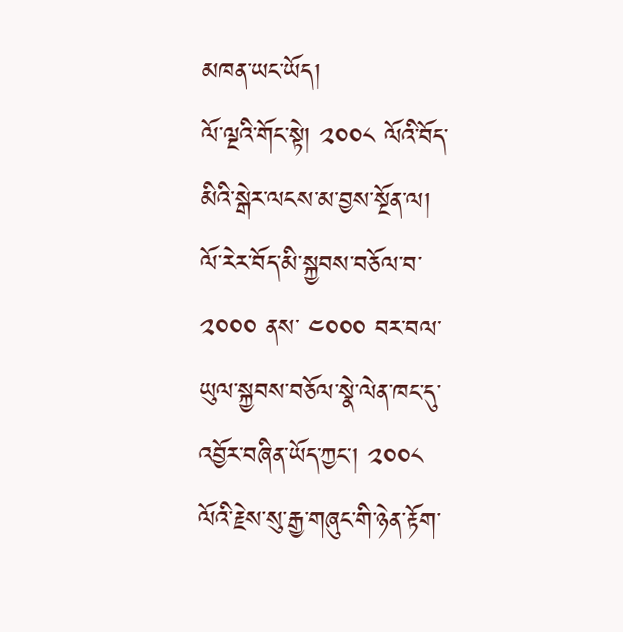མཁན་ཡང་ཡོད།
ལོ་ལྔའི་གོང་སྟེ། ༢༠༠༨ ལོའི་བོད་མིའི་སྒེར་ལངས་མ་བྱས་སྔོན་ལ། ལོ་རེར་བོད་མི་སྐྱབས་བཅོལ་བ་ ༢༠༠༠ ནས་ ༤༠༠༠ བར་བལ་ཡུལ་སྐྱབས་བཅོལ་སྣེ་ལེན་ཁང་དུ་འབྱོར་བཞིན་ཡོད་ཀྱང་། ༢༠༠༨ ལོའི་རྗེས་སུ་རྒྱ་གཞུང་གི་ཉེན་རྟོག་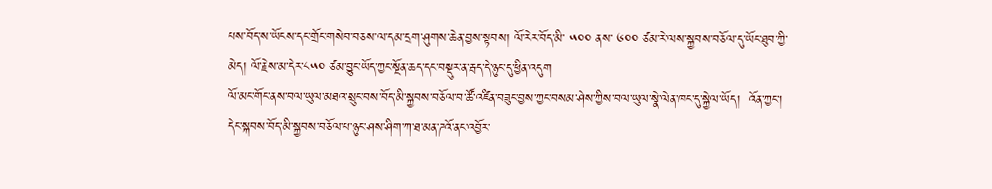པས་བོད་ས་ཡོངས་དང་གྲོང་གསེབ་བཅས་ལ་དམ་དྲག་ཤུགས་ཆེན་བྱས་སྟབས། ལོ་རེར་བོད་མི་ ༥༠༠ ནས་ ༦༠༠ ཙམ་རེ་ལས་སྐྱབས་བཅོལ་དུ་ཡོང་ཐུབ་ཀྱི་མེད། ལོ་རྗེས་མ་དེར་༨༥༠ ཙམ་བྱུང་ཡོད་ཀྱང་སྔོན་ཆད་དང་བསྡུར་ན་རྦད་དེ་ཉུང་དུ་ཕྱིན་འདུག
ལོ་མང་གོང་ནས་བལ་ཡུལ་མཐའ་སྲུང་བས་བོད་མི་སྐྱབས་བཅོལ་བ་ཚོ་འཛིན་བཟུང་བྱས་ཀྱང་བསམ་ཤེས་ཀྱིས་བལ་ཡུལ་སྣེ་ལེན་ཁང་དུ་སྐྱེལ་ཡོད།  འོན་ཀྱང་། དེང་སྐབས་བོད་མི་སྐྱབས་བཅོལ་པ་ཉུང་ཤས་ཤིག་ཀ་ཐ་མན་ཌའོ་ནང་འབྱོར་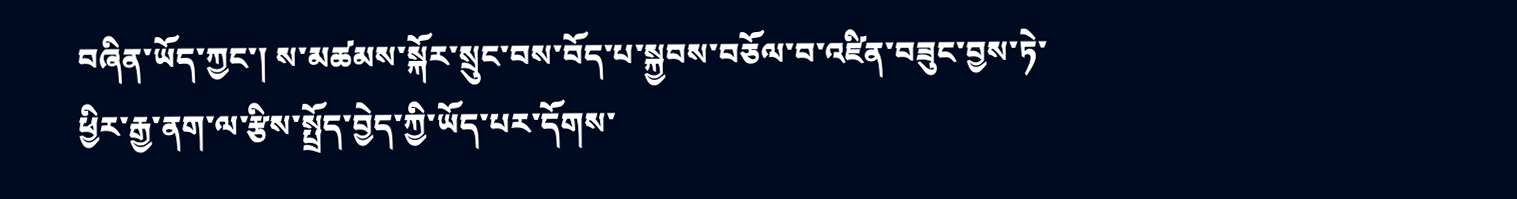བཞིན་ཡོད་ཀྱང་། ས་མཚམས་སྐོར་སྲུང་བས་བོད་པ་སྐྱབས་བཅོལ་བ་འཛིན་བཟུང་བྱས་ཏེ་ཕྱིར་རྒྱ་ནག་ལ་རྩིས་སྤྲོད་བྱེད་ཀྱི་ཡོད་པར་དོགས་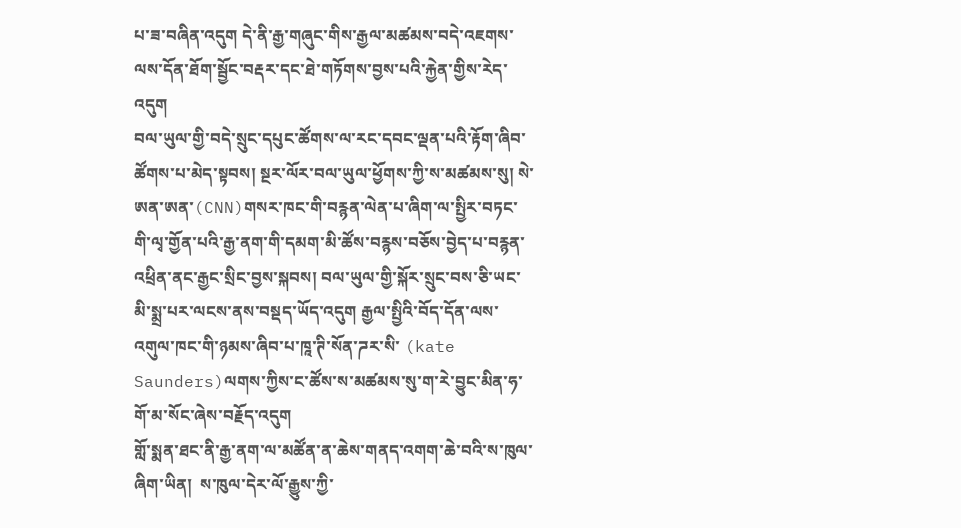པ་ཟ་བཞིན་འདུག དེ་ནི་རྒྱ་གཞུང་གིས་རྒྱལ་མཚམས་བདེ་འཇགས་ལས་དོན་ཐོག་སྦྱོང་བརྡར་དང་ཐེ་གཏོགས་བྱས་པའི་རྐྱེན་གྱིས་རེད་འདུག
བལ་ཡུལ་གྱི་བདེ་སྲུང་དཔུང་ཚོགས་ལ་རང་དབང་ལྡན་པའི་རྟོག་ཞིབ་ཚོགས་པ་མེད་སྟབས། སྔར་ལོར་བལ་ཡུལ་ཕྱོགས་ཀྱི་ས་མཚམས་སུ། སེ་ཨན་ཨན་(CNN)གསར་ཁང་གི་བརྙན་ལེན་པ་ཞིག་ལ་སྤྱིར་བཏང་གི་ལྭ་གྱོན་པའི་རྒྱ་ནག་གི་དམག་མི་ཚོས་བརྙས་བཅོས་བྱེད་པ་བརྙན་འཕྲིན་ནང་རྒྱང་སྲིང་བྱས་སྐབས། བལ་ཡུལ་གྱི་སྐོར་སྲུང་བས་ཅི་ཡང་མི་སྨྲ་པར་ལངས་ནས་བསྡད་ཡོད་འདུག རྒྱལ་སྤྱིའི་བོད་དོན་ལས་འགུལ་ཁང་གི་ཉམས་ཞིབ་པ་ཁཱ་ཊི་སོན་ཌར་སི་ (kate Saunders)ལགས་ཀྱིས་ང་ཚོས་ས་མཚམས་སུ་ག་རེ་བྱུང་མིན་ཧ་གོ་མ་སོང་ཞེས་བརྗོད་འདུག
གློ་སྨན་ཐང་ནི་རྒྱ་ནག་ལ་མཚོན་ན་ཆེས་གནད་འགག་ཆེ་བའི་ས་ཁུལ་ཞིག་ཡིན།  ས་ཁུལ་དེར་ལོ་རྒྱུས་ཀྱི་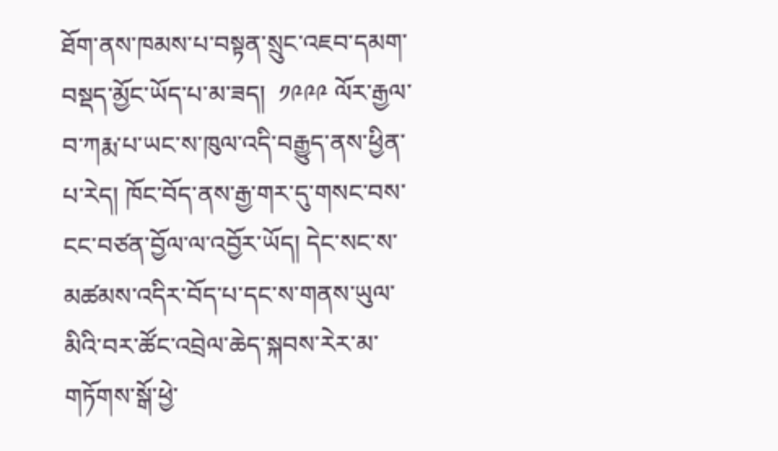ཐོག་ནས་ཁམས་པ་བསྟན་སྲུང་འཇབ་དམག་བསྡད་མྱོང་ཡོད་པ་མ་ཟད།  ༡༩༩༩ ལོར་རྒྱལ་བ་ཀརྨ་པ་ཡང་ས་ཁུལ་འདི་བརྒྱུད་ནས་ཕྱིན་པ་རེད། ཁོང་བོད་ནས་རྒྱ་གར་དུ་གསང་བས་ངང་བཙན་བྱོལ་ལ་འབྱོར་ཡོད། དེང་སང་ས་མཚམས་འདིར་བོད་པ་དང་ས་གནས་ཡུལ་མིའི་བར་ཚོང་འབྲེལ་ཆེད་སྐབས་རེར་མ་གཏོགས་སྒོ་ཕྱེ་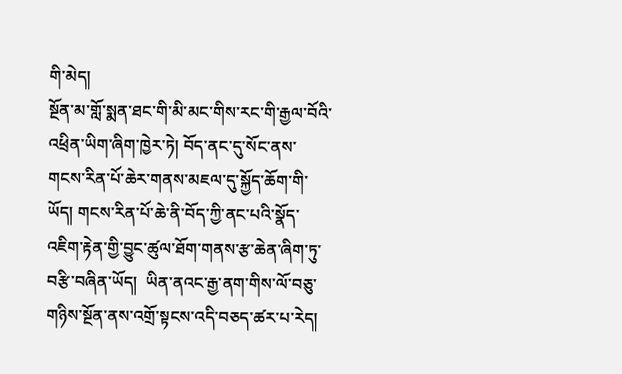གི་མེད།
སྔོན་མ་གློ་སྨན་ཐང་གི་མི་མང་གིས་རང་གི་རྒྱལ་བོའི་འཕྲིན་ཡིག་ཞིག་ཁྱེར་ཏེ། བོད་ནང་དུ་སོང་ནས་གངས་རིན་པོ་ཆེར་གནས་མཇལ་དུ་སྐྱོད་ཆོག་གི་ཡོད། གངས་རིན་པོ་ཆེ་ནི་བོད་ཀྱི་ནང་པའི་སྣོད་འཇིག་རྟེན་གྱི་བྱུང་ཚུལ་ཐོག་གནས་རྩ་ཆེན་ཞིག་ཏུ་བརྩི་བཞིན་ཡོད།  ཡིན་ནའང་རྒྱ་ནག་གིས་ལོ་བཅུ་གཉིས་སྔོན་ནས་འགྲོ་སྟངས་འདི་བཅད་ཚར་པ་རེད།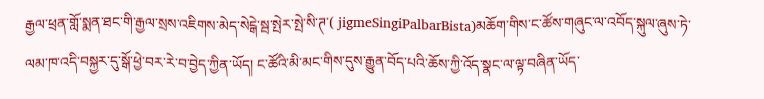རྒྱལ་ཕྲན་གློ་སྨན་ཐང་གི་རྒྱལ་སྲས་འཇིགས་མེད་སེངྒེ་སྦ་སྤེར་སྤེ་སི་ཊ་( jigmeSingiPalbarBista)མཆོག་གིས་ང་ཚོས་གཞུང་ལ་འབོད་སྐུལ་ཞུས་ཏེ་ལམ་ཁ་འདི་བསྐྱར་དུ་སྒོ་ཕྱེ་བར་རེ་བ་བྱེད་ཀྱིན་ཡོད། ང་ཚོའི་མི་མང་གིས་དུས་རྒྱུན་བོད་པའི་ཆོས་ཀྱི་འོད་སྣང་ལ་ལྟ་བཞིན་ཡོད་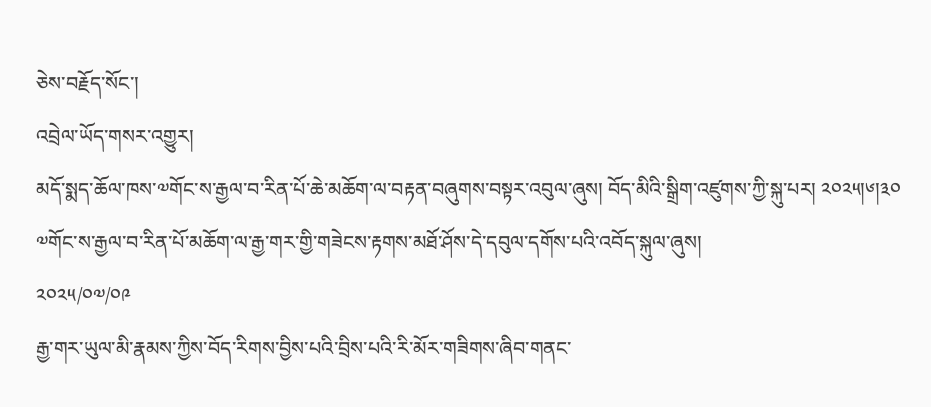ཅེས་བརྗོད་སོང་།
འབྲེལ་ཡོད་གསར་འགྱུར།
མདོ་སྨད་ཆོལ་ཁས་༧གོང་ས་རྒྱལ་བ་རིན་པོ་ཆེ་མཆོག་ལ་བརྟན་བཞུགས་བསྟར་འབུལ་ཞུས། བོད་མིའི་སྒྲིག་འཛུགས་ཀྱི་སྐུ་པར། ༢༠༢༥།༦།༣༠
༧གོང་ས་རྒྱལ་བ་རིན་པོ་མཆོག་ལ་རྒྱ་གར་གྱི་གཟེངས་རྟགས་མཐོ་ཤོས་དེ་དབུལ་དགོས་པའི་འབོད་སྐུལ་ཞུས།
༢༠༢༥/༠༧/༠༩
རྒྱ་གར་ཡུལ་མི་རྣམས་ཀྱིས་བོད་རིགས་བྱིས་པའི་བྲིས་པའི་རི་མོར་གཟིགས་ཞིབ་གནང་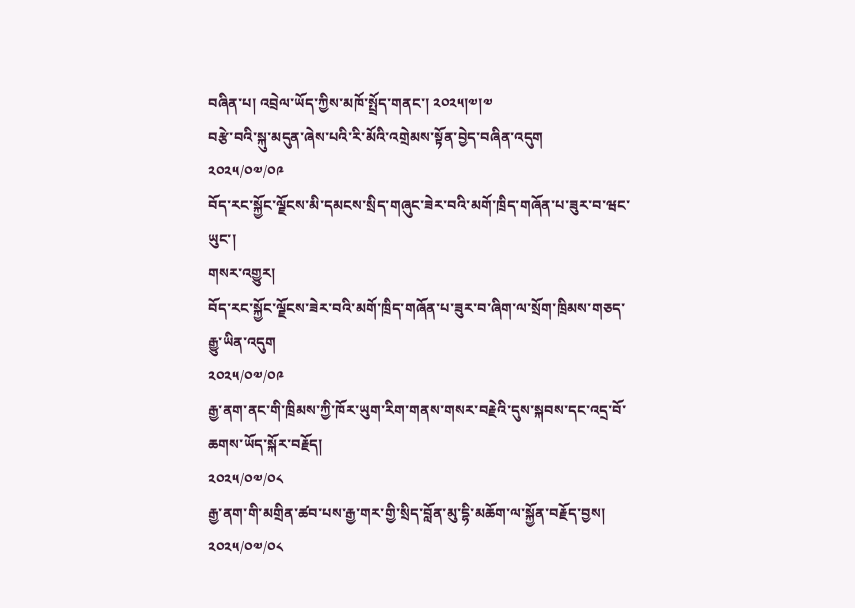བཞིན་པ། འབྲེལ་ཡོད་ཀྱིས་མཁོ་སྤྲོད་གནང་། ༢༠༢༥།༧།༧
བརྩེ་བའི་སྐུ་མདུན་ཞེས་པའི་རི་མོའི་འགྲེམས་སྟོན་བྱེད་བཞིན་འདུག
༢༠༢༥/༠༧/༠༩
བོད་རང་སྐྱོང་ལྗོངས་མི་དམངས་སྲིད་གཞུང་ཟེར་བའི་མགོ་ཁྲིད་གཞོན་པ་ཟུར་བ་ཝང་ཡུང་།
གསར་འགྱུར།
བོད་རང་སྐྱོང་ལྗོངས་ཟེར་བའི་མགོ་ཁྲིད་གཞོན་པ་ཟུར་བ་ཞིག་ལ་སྲོག་ཁྲིམས་གཅད་རྒྱུ་ཡིན་འདུག
༢༠༢༥/༠༧/༠༩
རྒྱ་ནག་ནང་གི་ཁྲིམས་ཀྱི་ཁོར་ཡུག་རིག་གནས་གསར་བརྗེའི་དུས་སྐབས་དང་འདྲ་བོ་ཆགས་ཡོད་སྐོར་བརྗོད།
༢༠༢༥/༠༧/༠༨
རྒྱ་ནག་གི་མགྲིན་ཚབ་པས་རྒྱ་གར་གྱི་སྲིད་བློན་མུ་དྷི་མཆོག་ལ་སྐྱོན་བརྗོད་བྱས།
༢༠༢༥/༠༧/༠༨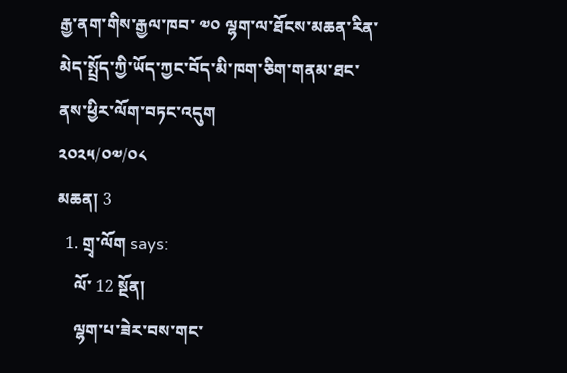རྒྱ་ནག་གིས་རྒྱལ་ཁབ་ ༧༠ ལྷག་ལ་ཐོངས་མཆན་རིན་མེད་སྤྲོད་ཀྱི་ཡོད་ཀྱང་བོད་མི་ཁག་ཅིག་གནམ་ཐང་ནས་ཕྱིར་ལོག་བཏང་འདུག
༢༠༢༥/༠༧/༠༨
མཆན། 3
  1. གྲྭ་ལོག says:
    ལོ་ 12 སྔོན།
    ལྷག་པ་ཟེར་བས་གང་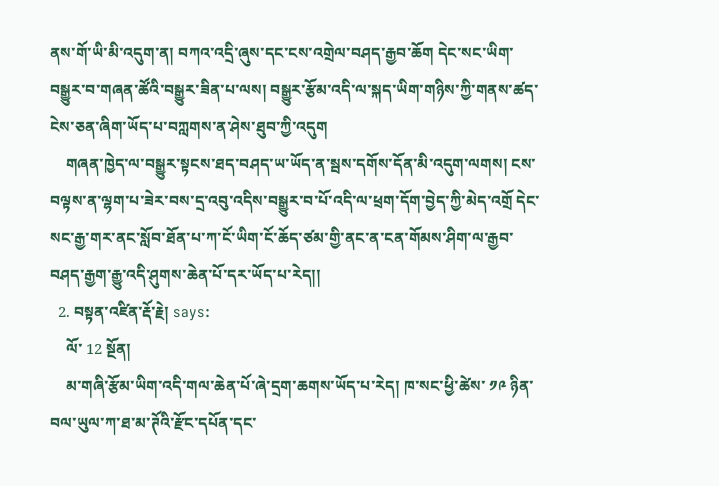ནས་གོ་ཡི་མི་འདུག་ན། བཀའ་འདྲི་ཞུས་དང་ངས་འགྲེལ་བཤད་རྒྱབ་ཆོག དེང་སང་ཡིག་བསྒྱུར་བ་གཞན་ཚོའི་བསྒྱུར་ཟིན་པ་ལས། བསྒྱུར་རྩོམ་འདི་ལ་སྐད་ཡིག་གཉིས་ཀྱི་གནས་ཚད་ངེས་ཅན་ཞིག་ཡོད་པ་བཀླགས་ན་ཤེས་ཐུབ་ཀྱི་འདུག
    གཞན་ཁྱེད་ལ་བསྒྱུར་སྟངས་ཐད་བཤད་ཡ་ཡོད་ན་སྦས་དགོས་དོན་མི་འདུག་ལགས། ངས་བལྟས་ན་ལྷག་པ་ཟེར་བས་དྲ་འབུ་འདིས་བསྒྱུར་བ་པོ་འདི་ལ་ཕྲག་དོག་བྱེད་ཀྱི་མེད་འགྲོ དེང་སང་རྒྱ་གར་ནང་སློབ་ཐོན་པ་ཀ་ངོ་ཡིག་ངོ་ཆོད་ཙམ་གྱི་ནང་ན་ངན་གོམས་ཤིག་ལ་རྒྱབ་བཤད་རྒྱག་རྒྱུ་འདི་ཤུགས་ཆེན་པོ་དར་ཡོད་པ་རེད།།
  2. བསྟན་འཛིན་རྡོ་རྗེ། says:
    ལོ་ 12 སྔོན།
    མ་གཞི་རྩོམ་ཡིག་འདི་གལ་ཆེན་པོ་ཞེ་དྲག་ཆགས་ཡོད་པ་རེད། ཁ་སང་ཕྱི་ཚེས་ ༡༩ ཉིན་བལ་ཡུལ་ཀ་ཐ་མ་ཊོའི་རྫོང་དཔོན་དང་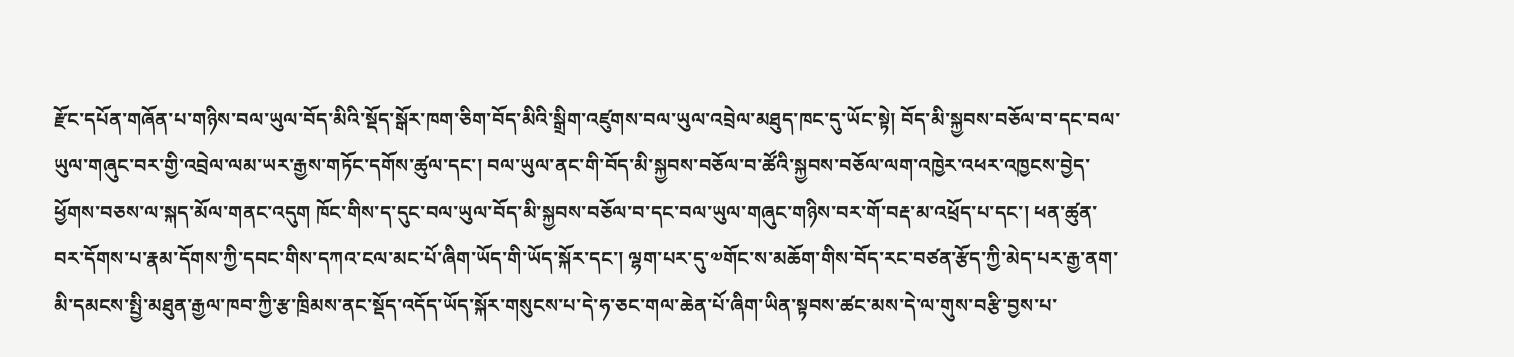རྫོང་དཔོན་གཞོན་པ་གཉིས་བལ་ཡུལ་བོད་མིའི་སྡོད་སྒོར་ཁག་ཅིག་བོད་མིའི་སྒྲིག་འཛུགས་བལ་ཡུལ་འབྲེལ་མཐུད་ཁང་དུ་ཡོང་སྟེ། བོད་མི་སྐྱབས་བཅོལ་བ་དང་བལ་ཡུལ་གཞུང་བར་གྱི་འབྲེལ་ལམ་ཡར་རྒྱས་གཏོང་དགོས་ཚུལ་དང་། བལ་ཡུལ་ནང་གི་བོད་མི་སྐྱབས་བཅོལ་བ་ཚོའི་སྐྱབས་བཅོལ་ལག་འཁྱེར་འཕར་འཁྱངས་བྱེད་ཕྱོགས་བཅས་ལ་སྐད་མོལ་གནང་འདུག ཁོང་གིས་ད་དུང་བལ་ཡུལ་བོད་མི་སྐྱབས་བཅོལ་བ་དང་བལ་ཡུལ་གཞུང་གཉིས་བར་གོ་བརྡ་མ་འཕྲོད་པ་དང་། ཕན་ཚུན་བར་དོགས་པ་རྣམ་དོགས་ཀྱི་དབང་གིས་དཀའ་ངལ་མང་པོ་ཞིག་ཡོད་གི་ཡོད་སྐོར་དང་། ལྷག་པར་དུ་༧གོང་ས་མཆོག་གིས་བོད་རང་བཙན་རྩོད་ཀྱི་མེད་པར་རྒྱ་ནག་མི་དམངས་སྤྱི་མཐུན་རྒྱལ་ཁབ་ཀྱི་རྩ་ཁྲིམས་ནང་སྡོད་འདོད་ཡོད་སྐོར་གསུངས་པ་དེ་ཧ་ཅང་གལ་ཆེན་པོ་ཞིག་ཡིན་སྟབས་ཚང་མས་དེ་ལ་གུས་བརྩི་བྱས་པ་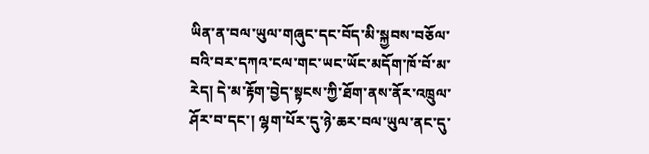ཡིན་ན་བལ་ཡུལ་གཞུང་དང་བོད་མི་སྐྱབས་བཅོལ་བའི་བར་དཀའ་ངལ་གང་ཡང་ཡོང་མདོག་ཁོ་བོ་མ་རེད། དེ་མ་རྟོག་བྱེད་སྟངས་ཀྱི་ཐོག་ནས་ནོར་འཁྲུལ་ཤོར་བ་དང་། ལྷག་པོར་དུ་ཉེ་ཆར་བལ་ཡུལ་ནང་དུ་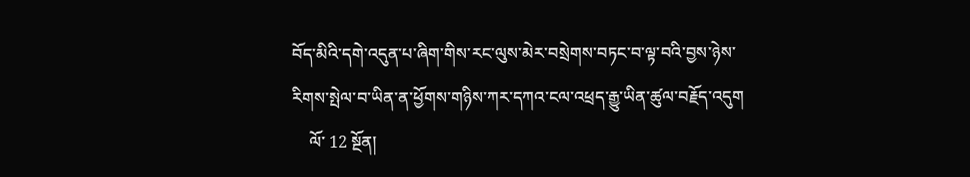བོད་མིའི་དགེ་འདུན་པ་ཞིག་གིས་རང་ལུས་མེར་བསྲེགས་བཏང་བ་ལྟ་བའི་བྱས་ཉེས་རིགས་སྤེལ་བ་ཡིན་ན་ཕྱོགས་གཉིས་ཀར་དཀའ་ངལ་འཕྲད་རྒྱུ་ཡིན་ཚུལ་བརྗོད་འདུག
    ལོ་ 12 སྔོན།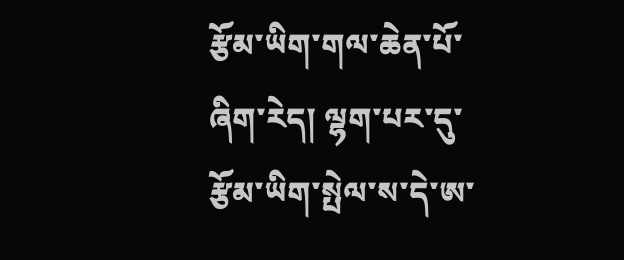རྩོམ་ཡིག་གལ་ཆེན་པོ་ཞིག་རེད། ལྷག་པར་དུ་རྩོམ་ཡིག་སྤེལ་ས་དེ་ཨ་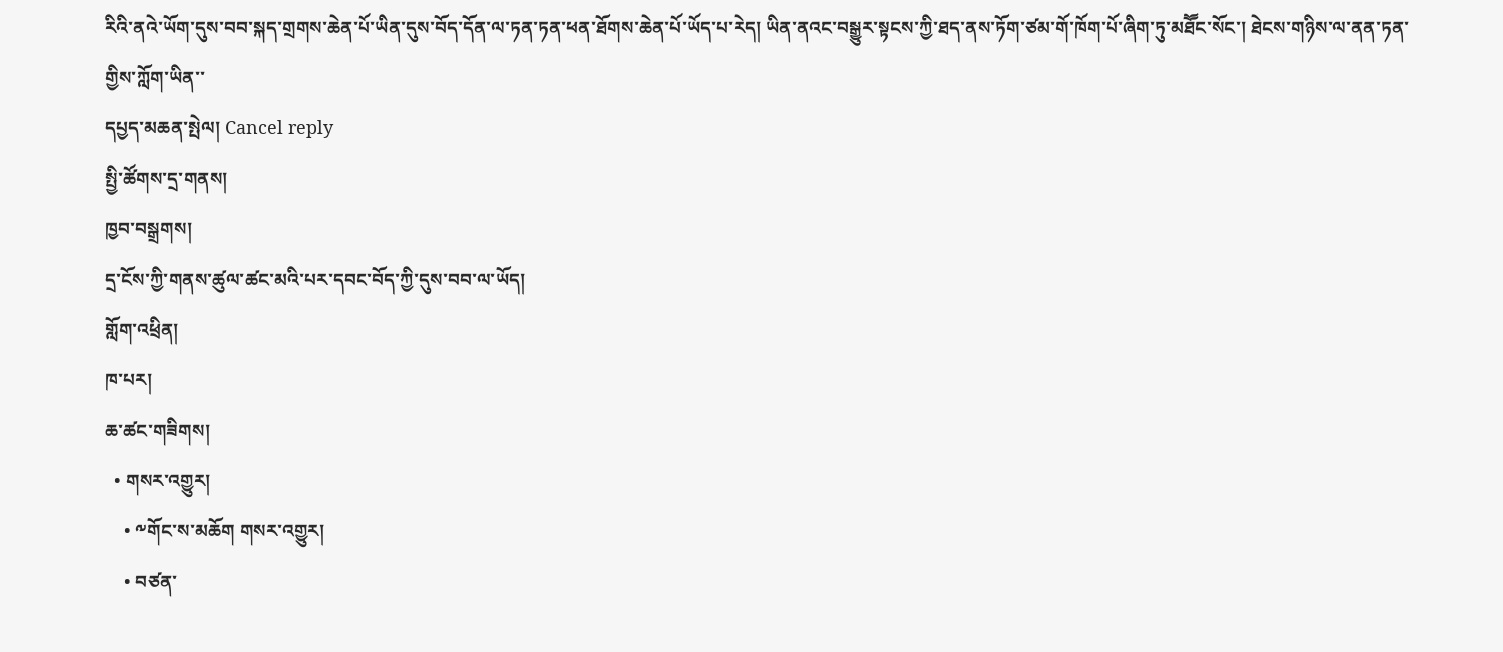རིའི་ནའེ་ཡོག་དུས་བབ་སྐད་གྲགས་ཆེན་པོ་ཡིན་དུས་བོད་དོན་ལ་ཏན་ཏན་ཕན་ཐོགས་ཆེན་པོ་ཡོད་པ་རེད། ཡིན་ནའང་བསྒྱུར་སྟངས་ཀྱི་ཐད་ནས་ཏོག་ཙམ་གོ་ཁོག་པོ་ཞིག་ཏུ་མཐཽང་སོང་། ཐེངས་གཉིས་ལ་ནན་ཏན་གྱིས་ཀློག་ཡིན་་
དཔྱད་མཆན་སྤེལ། Cancel reply
སྤྱི་ཚོགས་དྲ་གནས།
ཁྱབ་བསྒྲགས།
དྲ་ངོས་ཀྱི་གནས་ཚུལ་ཚང་མའི་པར་དབང་བོད་ཀྱི་དུས་བབ་ལ་ཡོད།
གློག་འཕྲིན།
ཁ་པར།
ཆ་ཚང་གཟིགས།
  • གསར་འགྱུར།
    • ༸གོང་ས་མཆོག གསར་འགྱུར།
    • བཙན་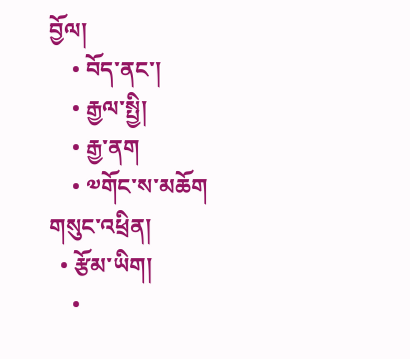བྱོལ།
    • བོད་ནང་།
    • རྒྱལ་སྤྱི།
    • རྒྱ་ནག
    • ༧གོང་ས་མཆོག གསུང་འཕྲིན།
  • རྩོམ་ཡིག།
    •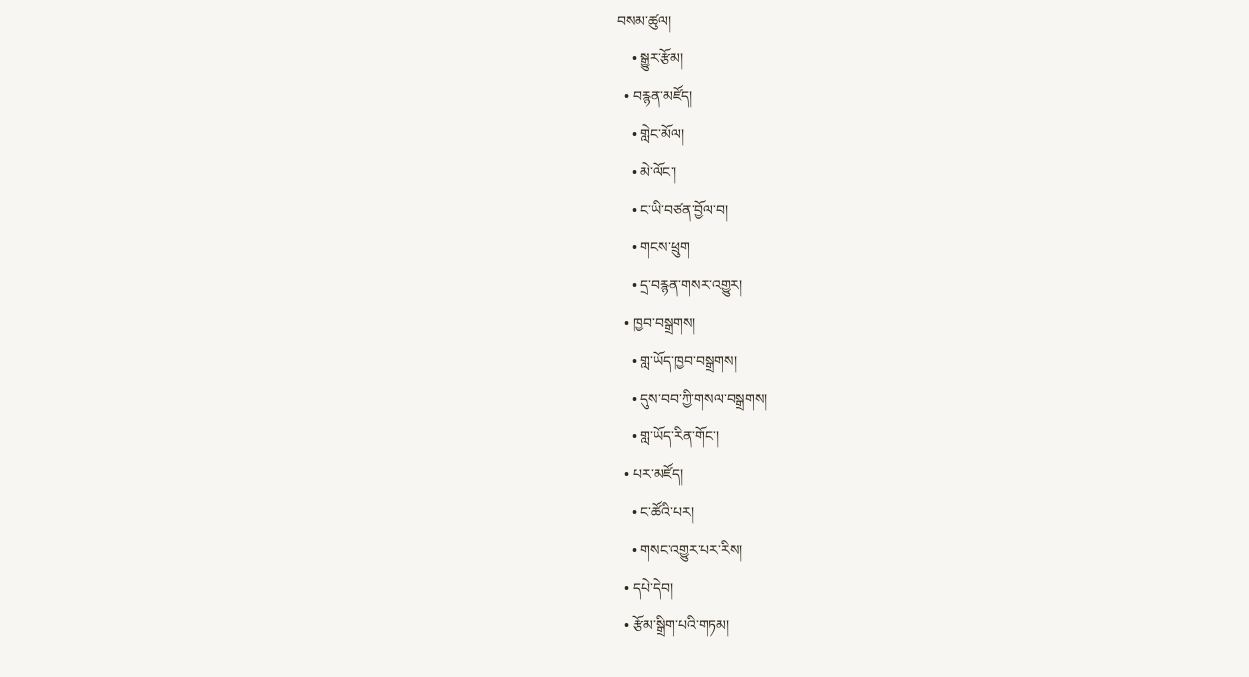བསམ་ཚུལ།
    • སྒྱུར་རྩོམ།
  • བརྙན་མཛོད།
    • གླེང་མོལ།
    • མེ་ལོང་།
    • ང་ཡི་བཙན་བྱོལ་བ།
    • གངས་ཕྲུག
    • དྲ་བརྙན་གསར་འགྱུར།
  • ཁྱབ་བསྒྲགས།
    • གླ་ཡོད་ཁྱབ་བསྒྲགས།
    • དུས་བབ་ཀྱི་གསལ་བསྒྲགས།
    • གླ་ཡོད་རིན་གོང་།
  • པར་མཛོད།
    • ང་ཚོའི་པར།
    • གསང་འགྱུར་པར་རིས།
  • དཔེ་དེབ།
  • རྩོམ་སྒྲིག་པའི་གཏམ།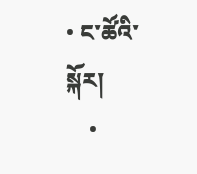• ང་ཚོའི་སྐོར།
    •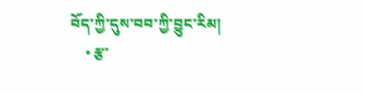བོད་ཀྱི་དུས་བབ་ཀྱི་བྱུང་རིམ།
    • རྩ་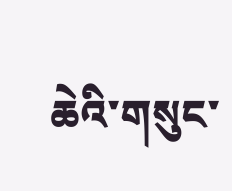ཆེའི་གསུང་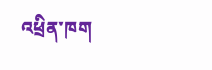འཕྲིན་ཁག